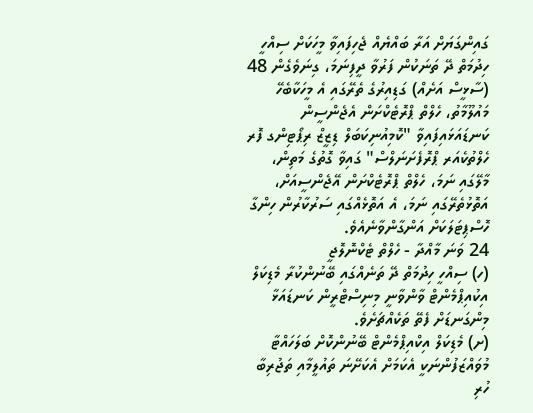ގައިންގަޔަށް އަރާ ބައްޔެއް ޖެހިފައިވާ މީހަކަށް ސިއްހީ ހިދުމަތް ދޭ ތަނަކުން ފަރުވާ ދީފިނަމަ، ގިނަވެގެން 48 (ސާޅީސް އަށެއް) ގަޑިއިރުގެ ތެރޭގައި އެ މީހަކާބެހޭ މައުލޫމާތު، ހެލްތް ޕްރޮޓެކްށަން އެޖެންސީން ކަނޑައަޅައިފައިވާ "ކޮމިއުނިކަބަލް ޑިޒީޒް ރިޕޯޓިންގ ފޮރ ހެލްތުކެއަރ ޕްރޮފެށަނަލްސް" ގައިވާ ގޮތުގެ މަތިން، މާލޭގައި ނަމަ، ހެލްތް ޕްރޮޓެކްށަން އޭޖެންސީއަށް، އަތޮޅުތެރޭގައި ނަމަ، އެ އަތޮޅެއްގައި ސަރުކާރުން ހިންގާ ހޮސްޕިޓަލަކަށް އަންގާންވާނެއެވެ.
24 ވަނަ މާއްދާ - ހެލްތް ޓެކްނޮލޮޖީ
(ހ) ސިއްހީ ހިދުމަތް ދޭ ތަނެއްގައި ބޭނުންކުރާ މެޑިކަލް އިކުއިޕްމެންޓް ވާންވާނީ މިނިސްޓްރީން ކަނޑައަޅާ މިންގަނޑަށް ފެތޭ ތަކެއްޗަށެވެ.
(ށ) މެޑިކަލް އިކްއިޕްމެންޓް ބޭނުންކޮށް ބަލަހައްޓާ މުވައްޒަފުންނަކީ އެކަމަށް އެކަށޭނަ ތައުލީމާއި ތަޖުރިބާ ހުރި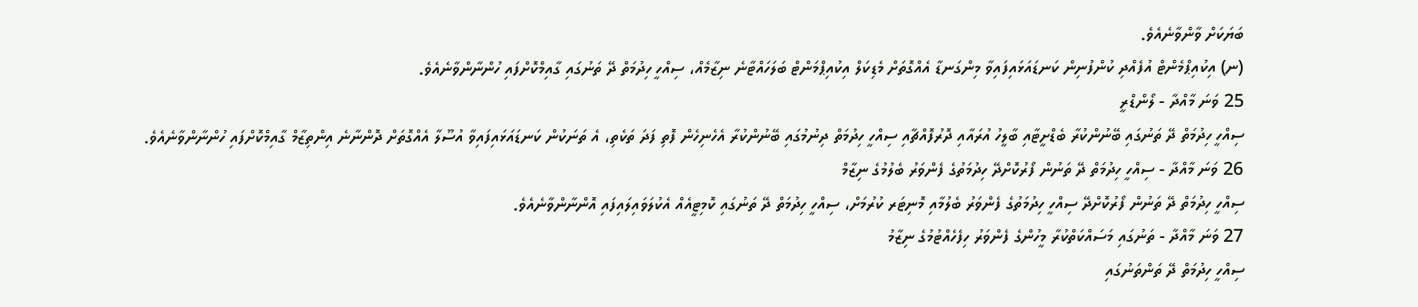ބަޔަކަށް ވާންވާނެއެވެ.
(ނ) އިކުއިޕްމެންޓް އުފެއްދި ކުންފުނިން ކަނޑައަޅައިފައިވާ މިންގަނޑާ އެއްގޮތަށް މެޑިކަލް އިކުއިޕްމަންޓް ބަލަހައްޓާނެ ނިޒާމެއް، ސިއްހީ ހިދުމަތް ދޭ ތަނުގައި ގާއިމްކޮށްފައި ހުންނާންވާނެއެވެ.
25 ވަނަ މާއްދާ - ލޯންޑްރީ
ސިއްހީ ހިދުމަތް ދޭ ތަނުގައި ބޭނުންކުރާ ބެޑްށީޓާއި ބާލީހު އުރައާއި ދޮރުފޮއްޗާއި ސިއްހީ ހިދުމަތް ދިނުމުގައި ބޭނުންކުރާ އެހެނިހެން ފޮތި ފަދަ ތަކެތި، އެ ތަނަކުން ކަނޑައަޅައިފައިވާ އުސޫލާ އެއްގޮތަށް ދޮންނާނެ އިންތިޒާމް ގާއިމްކޮށްފައި ހުންނާންވާނެއެވެ.
26 ވަނަ މާއްދާ - ސިއްހީ ހިދުމަތް ދޭ ތަނުން ފޯރުކޮށްދޭ ހިދުމަތުގެ ފެންވަރު ބެލުމުގެ ނިޒާމް
ސިއްހީ ހިދުމަތް ދޭ ތަނުން ފޯރުކޮށްދޭ ސިއްހީ ހިދުމަތުގެ ފެންވަރު ބެލުމާއި މޮނިޓަރ ކުރުމަށް، ސިއްހީ ހިދުމަތް ދޭ ތަނުގައި ކޮމިޓީއެއް އެކުލަވައިލައިފައި އޮންނާންވާނެއެވެ.
27 ވަނަ މާއްދާ - ތަނުގައި މަސައްކަތްކުރާ މީހުންގެ ފެންވަރު ހިފެހެއްޓުމުގެ ނިޒާމު
ސިއްހީ ހިދުމަތް ދޭ ތަންތަނުގައި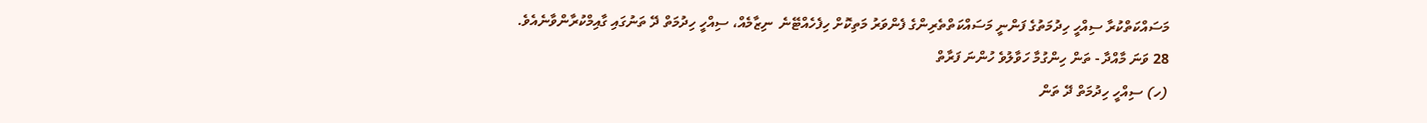މަސައްކަތްކުރާ ސިއްހީ ހިދުމަތުގެ ފަންނީ މަސައްކަތްތެރިންގެ ފެންވަރު މަތިކޮށް ހިފެހެއްޓޭނެ  ނިޒާމެއް، ސިއްހީ ހިދުމަތް ދޭ ތަނުގައި ގާއިމްކުރާންވާނެއެވެ.
28 ވަނަ މާއްދާ - ތަން ހިންގުމާ ހަވާލުވެ ހުންނަ ފަރާތް
(ހ) ސިއްހީ ހިދުމަތް ދޭ ތަން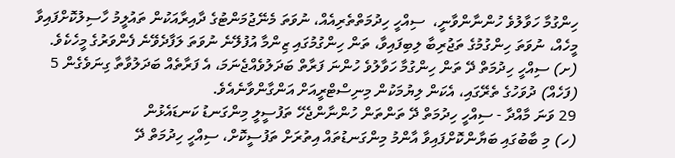ހިންގުމާ ހަވާލުވެ ހުންނާންވާނީ،  ސިއްހީ ހިދުމަތްތެރިއެއް، ނުވަތަ މެނޭޖުމަންޓުގެ ދާއިރާއަކުން ތައުލީމު ހާސިލުކޮށްފައިވާ މީހެއް، ނުވަތަ ހިންގުމުގެ ތަޖުރިބާ ލިބިފައިވާ، ތަން ހިންގުމުގައި ޒިންމާ އުފުލޭނެ ނުވަތަ ލަފާދެވޭނެ ފެންވަރުގެ މީހެކެވެ.
(ށ) ސިއްހީ ހިދުމަތް ދޭ ތަން ހިންގުމާ ހަވާލުވެ ހުންނަ ފަރާތް ބަދަލުވެއްޖެނަމަ، އެ ފަރާތެއް ބަދަލުވާތާ ގިނަވެގެން 5 (ފަހެއް) ދުވަހުގެ ތެރޭގައި، އެކަން ލިޔުމަކުން މިނިސްޓްރީއަށް އަންގާންވާނެއެވެ.
29 ވަނަ މާއްދާ - ސިއްހީ ހިދުމަތް ދޭ ތަންތަން ހުންނާންޖެހޭ ތަފުސީލީ މިންގަނޑު ކަނޑައެޅުން
(ހ) މި ބާބުގައި ބަޔާންކޮށްފައިވާ އާންމު މިންގަނޑުތައް އިތުރަށް ތަފުސީކޮށް، ސިއްހީ ހިދުމަތް ދޭ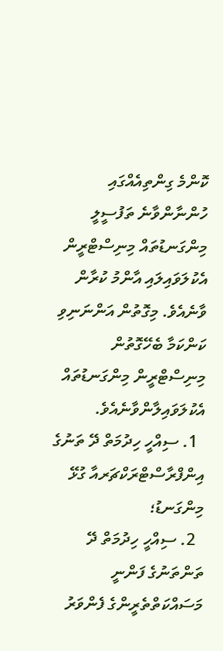ކޮންމެ ގިންތިއެއްގައި ހުންނާންވާނެ ތަފުސީލީ މިންގަނޑުތައް މިނިސްޓްރީން އެކުލަވައިލައި އާންމު ކުރާން ވާނެއެވެ. މިގޮތުން އަންނަނިވި ކަންކަމާ ބެހޭގޮތުން މިނިސްޓްރީން މިންގަނޑުތައް އެކުލަވައިލާންވާނެއެވެ.
  1. ސިއްހީ ހިދުމަތް ދޭ ތަނުގެ އިންފްރާސްޓްރަކްޗަރއާ ގުޅޭ މިންގަނޑު؛
  2. ސިއްހީ ހިދުމަތް ދޭ ތަންތަނުގެ ފަންނީ މަސައްކަތްތެރީންގެ ފެންވަރު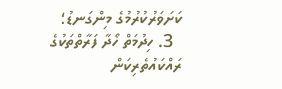ކަށަވަރުކުރުމުގެ މިންގަނޑު؛
  3. ހިދުމަތް ހޯދާ ފަރާތްތަކުގެ ރައްކައުތެރިކަން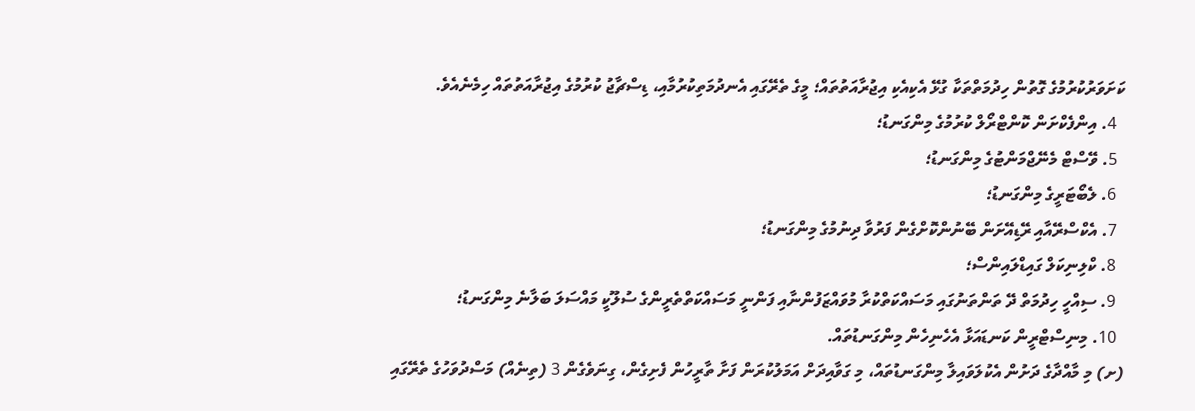ކަށަވަރުކުރުމުގެ ގޮތުން ހިދުމަތްތަކާ ގުޅޭ އެކިއެކި އިޖުރާއަތުތައް؛ މީގެ ތެރޭގައި އެނދުމަތިކުރުމާއި، ޑިސްޗާޖު ކުރުމުގެ އިޖުރާއަތުތައް ހިމެނެއެވެ.
  4. އިންފެކްށަން ކޮންޓްރޯލް ކުރުމުގެ މިންގަނޑު؛
  5. ވޭސްޓް މެނޭޖްމަންޓުގެ މިންގަނޑު؛
  6. ލެބޯޓަރީގެ މިންގަނޑު؛
  7. އެކްސްރޭއާއި ރޭޑިއޭށަން ބޭނުންކޮށްގެން ފަރުވާ ދިނުމުގެ މިންގަނޑު؛
  8. ކްލިނިކަލް ގައިޑްލައިންސް؛
  9. ސިއްހީ ހިދުމަތް ދޭ ތަންތަނުގައި މަސައްކަތްކުރާ މުވައްޒަފުންނާއި ފަންނީ މަސައްކަތްތެރީންގެ ސުލޫކީ މައްސަލަ ބަލާނެ މިންގަނޑު؛
  10. މިނިސްޓްރީން ކަނޑައަޅާ އެހެނިހެން މިންގަނޑުތައް.
(ށ) މި މާއްދާގެ ދަށުން އެކުލަވައިލާ މިންގަނޑުތައް، މި ގަވާއިދަށް އަމަލުކުރަން ފަށާ ތާރީހުން ފެށިގެން، ގިނަވެގެން 3 (ތިނެއް) މަސްދުވަހުގެ ތެރޭގައި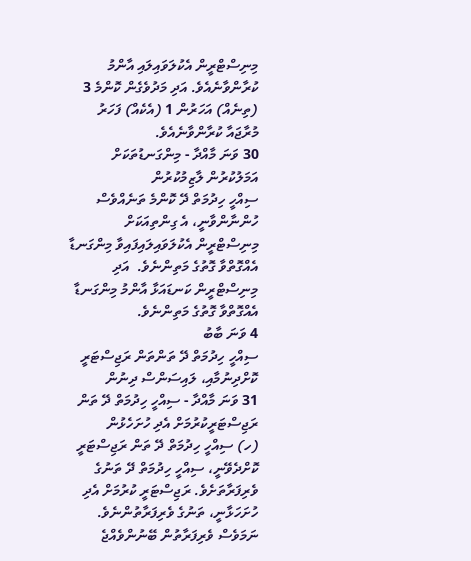މިނިސްޓްރީން އެކުލަވައިލައި އާންމު ކުރާންވާނެއެވެ. އަދި މަދުވެގެން ކޮންމެ 3 (ތިނެއް) އަހަރުން 1 (އެކެއް) ފަހަރު މުރާޖައާ ކުރާންވާނެއެވެ.
30 ވަނަ މާއްދާ - މިންގަނޑުތަކަށް އަމަލުކުރުން ލާޒިމުކުރުން
ސިއްހީ ހިދުމަތް ދޭ ކޮންމެ ތަނެއްވެސް ހުންނާންވާނީ، އެ ގިންތިއަކަށް މިނިސްޓްރީން އެކުލަވައިލައިފައިވާ މިންގަނޑާ އެއްގޮތްވާ ގޮތުގެ މަތިންނެވެ.  އަދި މިނިސްޓްރީން ކަނޑައަޅާ އާންމު މިންގަނޑާ އެއްގޮތްވާ ގޮތުގެ މަތިންނެވެ.
4 ވަނަ ބާބު
ސިއްހީ ހިދުމަތް ދޭ ތަންތަން ރަޖިސްޓަރީ ކޮށްދިނުމާއި، ލައިސަންސް ދިނުން
31 ވަނަ މާއްދާ - ސިއްހީ ހިދުމަތް ދޭ ތަން ރަޖިސްޓަރީކުރުމަށް އެދި ހުށަހެޅުން
(ހ) ސިއްހީ ހިދުމަތް ދޭ ތަން ރަޖިސްޓަރީ ކޮށްދެވޭނީ، ސިއްހީ ހިދުމަތް ދޭ ތަނުގެ ވެރިފަރާތަށެވެ. ރަޖިސްޓަރީ ކުރުމަށް އެދި ހުށަހަޅާނީ، ތަނުގެ ވެރިފަރާތުންނެވެ. ނަމަވެސް ވެރިފަރާތުން ބޭނުންވެއްޖެ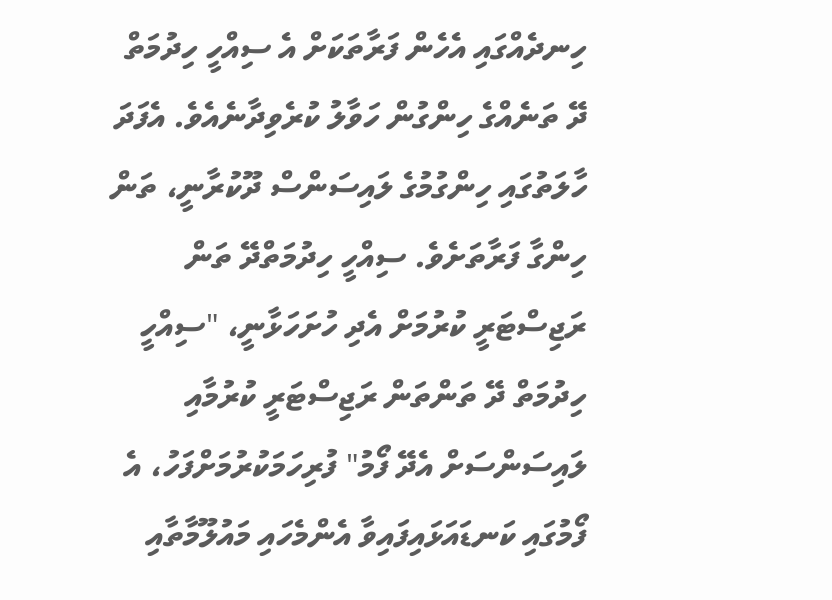ހިނދެއްގައި އެހެން ފަރާތަކަށް އެ ސިއްހީ ހިދުމަތް ދޭ ތަނެއްގެ ހިންގުން ހަވާލު ކުރެވިދާނެއެވެ. އެފަދަ ހާލަތުގައި ހިންގުމުގެ ލައިސަންސް ދޫކުރާނީ، ތަން ހިންގާ ފަރާތަށެވެ. ސިއްހީ ހިދުމަތްދޭ ތަން ރަޖިސްޓަރީ ކުރުމަށް އެދި ހުށަހަޅާނީ، "ސިއްހީ ހިދުމަތް ދޭ ތަންތަން ރަޖިސްޓަރީ ކުރުމާއި ލައިސަންސަށް އެދޭ ފޯމު" ފުރިހަމަކުރުމަށްފަހު، އެ ފޯމުގައި ކަނޑައަޅައިފައިވާ އެންމެހައި މައުލޫމާތާއި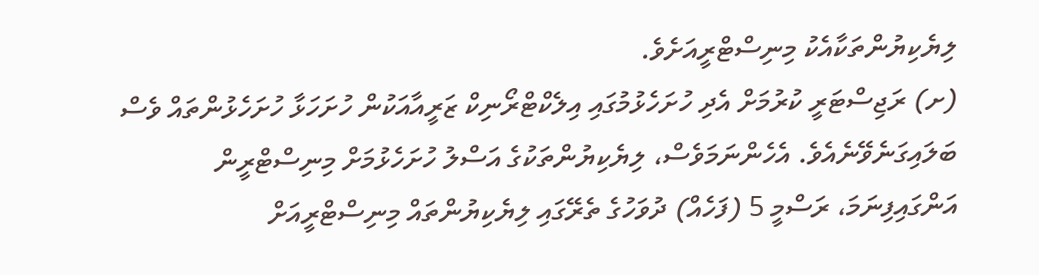ލިޔެކިޔުންތަކާއެކު މިނިސްޓްރީއަށެވެ.
(ށ) ރަޖިސްޓަރީ ކުރުމަށް އެދި ހުށަހެޅުމުގައި އިލެކްޓްރޯނިކް ޒަރީއާއަކުން ހުށަހަޅާ ހުށަހެޅުންތައް ވެސް ބަލައިގަނެވޭނެއެވެ. އެހެންނަމަވެސް، ލިޔެކިޔުންތަކުގެ އަސްލު ހުށަހެޅުމަށް މިނިސްޓްރީން އަންގައިފިނަމަ، ރަސްމީ 5 (ފަހެއް) ދުވަހުގެ ތެރޭގައި ލިޔެކިޔުންތައް މިނިސްޓްރީއަށް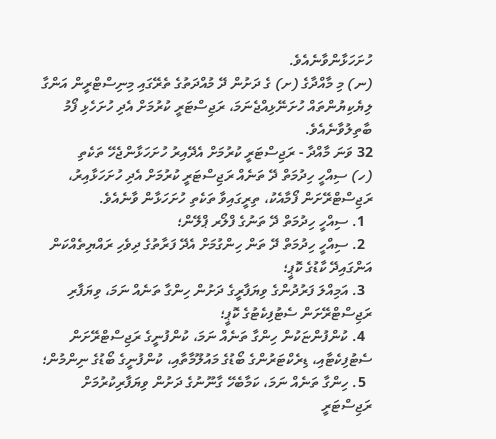ހުށަހަޅާންވާނެއެވެ.
(ނ) މި މާއްދާގެ (ށ) ގެ ދަށުން ދޭ މުއްދަތުގެ ތެރޭގައި މިނިސްޓްރީން އަންގާ ލިޔެކިޔުންތައް ހުށަނޭޅިއްޖެނަމަ، ރަޖިސްޓަރީ ކުރުމަށް އެދި ހުށަހެޅި ފޯމު ބާތިލުވާނެއެވެ.
32 ވަނަ މާއްދާ - ރަޖިސްޓަރީ ކުރުމަށް އެދޭއިރު ހުށަހަޅާންޖެހޭ ތަކެތި
(ހ) ސިއްހީ ހިދުމަތް ދޭ ތަނެއް ރަޖިސްޓަރީ ކުރުމަށް އެދި ހުށަހަޅާއިރު، ރަޖިސްޓްރޭށަން ފޯމާއެކު، ތިރީގައިވާ ތަކެތި ހުށަހަޅާން ވާނެއެވެ.
  1. ސިއްހީ ހިދުމަތް ދޭ ތަނުގެ ފްލޯރ ޕްލޭން؛
  2. ސިއްހީ ހިދުމަތް ދޭ ތަން ހިންގުމަށް އެދޭ ފަރާތުގެ ދިވެހި ރައްޔިތެއްކަން އަންގައިދޭ ކާޑުގެ ކޮޕީ؛
  3. އަމިއްލަ ފަރުދުންގެ ވިޔަފާރީގެ ދަށުން ހިންގާ ތަނެއް ނަމަ، ވިޔަފާރި ރަޖިސްޓްރޭށަން ސެޓުފިކެޓުގެ ކޮޕީ؛
  4. ކުންފުންޏަކުން ހިންގާ ތަނެއް ނަމަ، ކުންފުނީގެ ރަޖިސްޓްރޭށަން ސެޓުފިކެޓާއި، ޑިރެކްޓަރުންގެ ބޯޑުގެ މައުލޫމާތާއި، ކުންފުނީގެ ބޯޑުގެ ނިންމުން؛
  5. ހިންގާ ތަނެއް ނަމަ، ކަމާބެހޭ ގާނޫނުގެ ދަށުން ވިޔަފާރިކުރުމަށް ރަޖިސްޓަރީ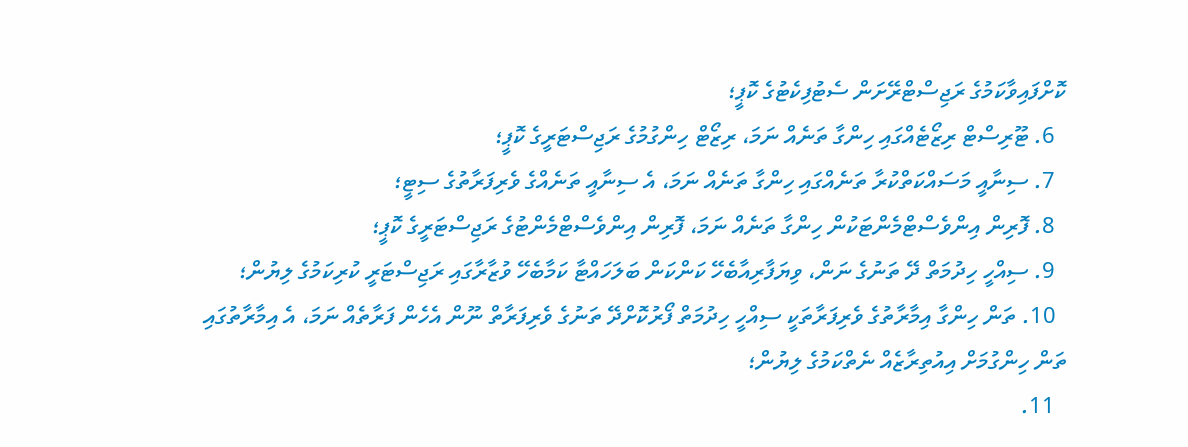ކޮށްފައިވާކަމުގެ ރަޖިސްޓްރޭށަން ސެޓުފިކެޓުގެ ކޮޕީ؛
  6. ޓޫރިސްޓް ރިޒޯޓެއްގައި ހިންގާ ތަނެއް ނަމަ، ރިޒޯޓް ހިންގުމުގެ ރަޖިސްޓަރީގެ ކޮޕީ؛
  7. ސިނާއީ މަސައްކަތްކުރާ ތަނެއްގައި ހިންގާ ތަނެއް ނަމަ، އެ ސިނާއީ ތަނެއްގެ ވެރިފަރާތުގެ ސިޓީ؛
  8. ފޮރިން އިންވެސްޓްމެންޓަކުން ހިންގާ ތަނެއް ނަމަ، ފޮރިން އިންވެސްޓްމެންޓުގެ ރަޖިސްޓަރީގެ ކޮޕީ؛
  9. ސިއްހީ ހިދުމަތް ދޭ ތަނުގެ ނަން، ވިޔަފާރިއާބެހޭ ކަންކަން ބަލަހައްޓާ ކަމާބެހޭ ވުޒާރާގައި ރަޖިސްޓަރީ ކުރިކަމުގެ ލިޔުން؛
  10. ތަން ހިންގާ އިމާރާތުގެ ވެރިފަރާތަކީ ސިއްހީ ހިދުމަތް ފޯރުކޮށްދޭ ތަނުގެ ވެރިފަރާތް ނޫން އެހެން ފަރާތެއް ނަމަ، އެ އިމާރާތުގައި ތަން ހިންގުމަށް އިއުތިރާޒެއް ނެތްކަމުގެ ލިޔުން؛
  11.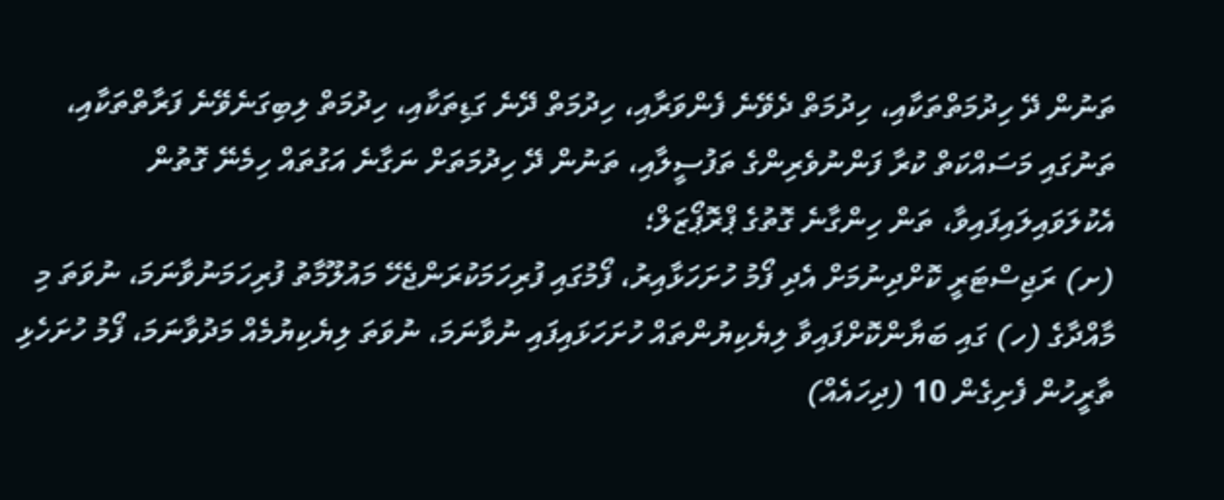ތަނުން ދޭ ހިދުމަތްތަކާއި، ހިދުމަތް ދެވޭނެ ފެންވަރާއި، ހިދުމަތް ދޭނެ ގަޑިތަކާއި، ހިދުމަތް ލިބިގަނެވޭނެ ފަރާތްތަކާއި، ތަނުގައި މަސައްކަތް ކުރާ ފަންނުވެރިންގެ ތަފުސީލާއި، ތަނުން ދޭ ހިދުމަތަށް ނަގާނެ އަގުތައް ހިމެނޭ ގޮތުން އެކުލަވައިލައިފައިވާ، ތަން ހިންގާނެ ގޮތުގެ ޕްރޮޕޯޒަލް؛
(ށ) ރަޖިސްޓަރީ ކޮށްދިނުމަށް އެދި ފޯމު ހުށަހަޅާއިރު، ފޯމުގައި ފުރިހަމަކުރަންޖެހޭ މައުލޫމާތު ފުރިހަމަނުވާނަމަ، ނުވަތަ މި މާއްދާގެ (ހ) ގައި ބަޔާންކޮށްފައިވާ ލިޔެކިޔުންތައް ހުށަހަޅައިފައި ނުވާނަމަ، ނުވަތަ ލިޔެކިޔުމެއް މަދުވާނަމަ، ފޯމު ހުށަހެޅި ތާރީހުން ފެށިގެން 10 (ދިހައެއް)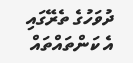ދުވަހުގެ ތެރޭގައި އެ ކަންތައްތައް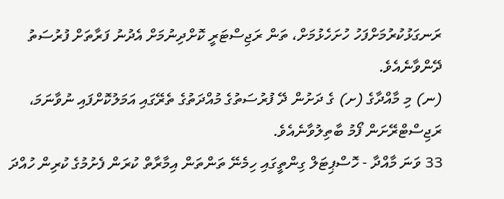ރަނގަޅުކުރުމަށްފަހު ހުށަހެޅުމަށް، ތަން ރަޖިސްޓަރީ ކޮށްދިނުމަށް އެދުނު ފަރާތަށް ފުރުސަތު ދޭންވާނެއެވެ.
(ނ) މި މާއްދާގެ (ށ) ގެ ދަށުން ދޭ ފުރުސަތުގެ މުއްދަތުގެ ތެރޭގައި އަމަލުކޮށްފައި ނުވާނަމަ، ރަޖިސްޓްރޭށަން ފޯމު ބާތިލުވާނެއެވެ.
33 ވަނަ މާއްދާ - ހޮސްޕިޓަލް ގިންތީގައި ހިމެނޭ ތަންތަން އިމާރާތް ކުރަން ފެށުމުގެ ކުރިން ހުއްދަ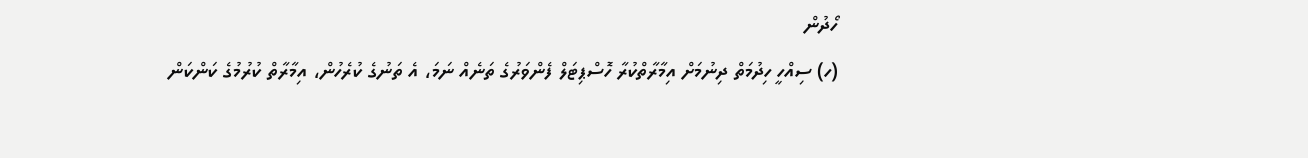ހޯދުން
(ހ) ސިއްހީ ހިދުމަތް ދިނުމަށް އިމާރާތްކުރާ ހޮސްޕިޓަލް ފެންވަރުގެ ތަނެއް ނަމަ، އެ ތަނުގެ ކުރެހުން، އިމާރާތް ކުރުމުގެ ކަންކަން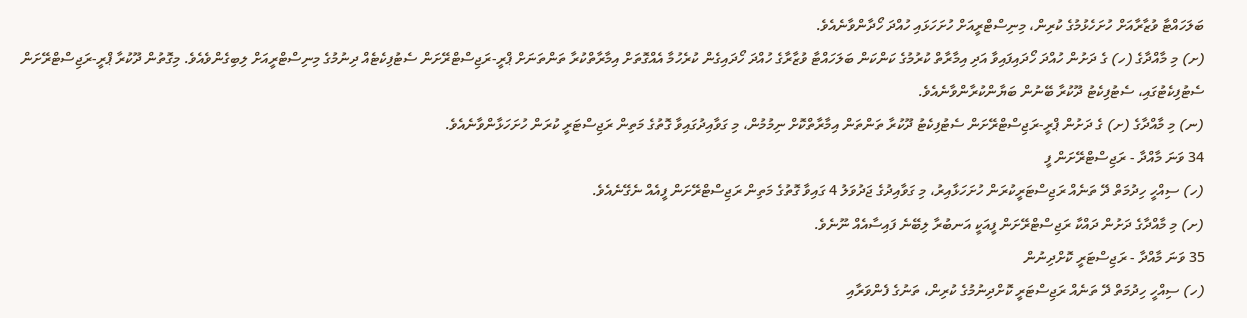ބަލަހައްޓާ ވުޒާރާއަށް ހުށަހެޅުމުގެ ކުރިން، މިނިސްޓްރީއަށް ހުށަހަޅައި ހުއްދަ ހޯދާންވާނެއެވެ.
(ށ) މި މާއްދާގެ (ހ) ގެ ދަށުން ހުއްދަ ހޯދައިފައިވާ އަދި އިމާރާތް ކުރުމުގެ ކަންކަން ބަލަހައްޓާ ވުޒާރާގެ ހުއްދަ ހޯދައިގެން ކުރެހުމާ އެއްގޮތަށް އިމާރާތްކުރާ ތަންތަނަށް ޕްރީ-ރަޖިސްޓްރޭށަން ސެޓުފިކެޓެއް ދިނުމުގެ މިނިސްޓްރީއަށް ލިބިގެންވެއެވެ. މިގޮތުން ދޫކުރާ ޕްރީ-ރަޖިސްޓްރޭށަން ސެޓުފިކެޓުގައި، ސެޓުފިކެޓު ދޫކުރާ ބޭނުން ބަޔާންކުރާންވާނެއެވެ.
(ނ) މި މާއްދާގެ (ށ) ގެ ދަށުން ޕްރީ-ރަޖިސްޓްރޭށަން ސެޓުފިކެޓު ދޫކުރާ ތަންތަން އިމާރާތްކޮށް ނިމުމުން، މި ގަވާއިދުގައިވާ ގޮތުގެ މަތިން ރަޖިސްޓަރީ ކުރަން ހުށަހަޅާންވާނެއެވެ.
34 ވަނަ މާއްދާ - ރަޖިސްޓްރޭށަން ފީ
(ހ) ސިއްހީ ހިދުމަތް ދޭ ތަނެއް ރަޖިސްޓަރީކުރަން ހުށަހަޅާއިރު، މި ގަވާއިދުގެ ޖަދުވަލު 4 ގައިވާ ގޮތުގެ މަތިން ރަޖިސްޓްރޭށަން ފީއެއް ނެގޭނެއެވެ.
(ށ) މި މާއްދާގެ ދަށުން ދައްކާ ރަޖިސްޓްރޭށަން ފީއަކީ އަނބުރާ ލިބޭނެ ފައިސާއެއް ނޫނެވެ.
35 ވަނަ މާއްދާ - ރަޖިސްޓަރީ ކޮށްދިނުން
(ހ) ސިއްހީ ހިދުމަތް ދޭ ތަނެއް ރަޖިސްޓަރީ ކޮށްދިނުމުގެ ކުރިން، ތަނުގެ ފެންވަރާއި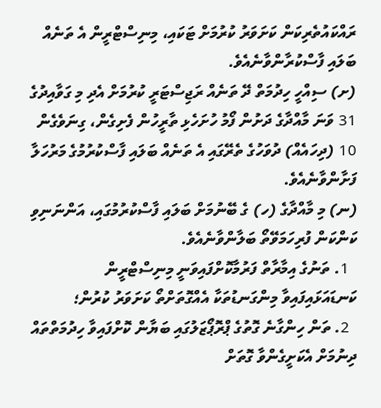ރައްކައުތެރިކަން ކަށަވަރު ކުރުމަށް ޓަކައި، މިނިސްޓްރީން އެ ތަނެއް ބަލައި ފާސްކުރާންވާނެއެވެ.
(ށ) ސިއްހީ ހިދުމަތް ދޭ ތަނެއް ރަޖިސްޓަރީ ކުރުމަށް އެދި މި ގަވާއިދުގެ   31 ވަނަ މާއްދާގެ ދަށުން ފޯމު ހުށަހެޅި ތާރީހުން ފެށިގެން، ގިނަވެގެން 10 (ދިހައެއް) ދުވަހުގެ ތެރޭގައި އެ ތަނެއް ބަލައި ފާސްކުރުމުގެ މަރުހަލާ ފަށާންވާނެއެވެ.
(ނ) މި މާއްދާގެ (ހ) ގެ ބޭނުމަށް ބަލައި ފާސްކުރުމުގައި، އަންނަނިވި ކަންކަން ފުރިހަމަވޭތޯ ބަލާންވާނެއެވެ.
  1. ތަނުގެ އިމާރާތް ފަރުމާކޮށްފައިވަނީ މިނިސްޓްރީން ކަނޑައަޅައިފައިވާ މިންގަނޑުތަކާ އެއްގޮތަށްތޯ ކަށަވަރު ކުރުން؛
  2. ތަން ހިންގާނެ ގޮތުގެ ޕްރޮޕޯޒަލުގައި ބަޔާން ކޮށްފައިވާ ހިދުމަތްތައް ދިނުމަށް އެކަށީގެންވާ ގޮތަށް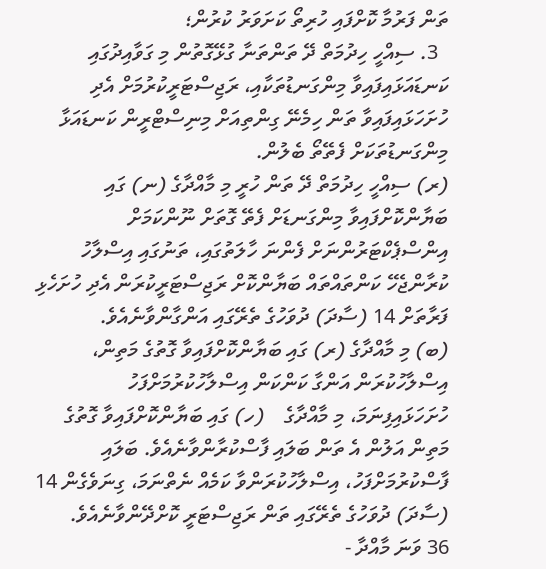ތަން ފަރުމާ ކޮށްފައި ހުރިތޯ ކަށަވަރު ކުރުން؛
  3. ސިއްހީ ހިދުމަތް ދޭ ތަންތަނާ ގުޅޭގޮތުން މި ގަވާއިދުގައި ކަނޑައަޅައިފައިވާ މިންގަނޑުތަކާއި، ރަޖިސްޓަރީކުރުމަށް އެދި ހުށަހަޅައިފައިވާ ތަން ހިމެނޭ ގިންތިއަށް މިނިސްޓްރީން ކަނޑައަޅާ މިންގަނޑުތަކަށް ފެތޭތޯ ބެލުން.
(ރ) ސިއްހީ ހިދުމަތް ދޭ ތަން ހުރީ މި މާއްދާގެ (ނ) ގައި ބަޔާންކޮށްފައިވާ މިންގަނޑަށް ފެތޭ ގޮތަށް ނޫންކަމަށް އިންސްޕެކްޓަރުންނަށް ފެންނަ ހާލަތުގައި، ތަނުގައި އިސްލާހު ކުރާންޖެހޭ ކަންތައްތައް ބަޔާންކޮށް ރަޖިސްޓަރީކުރަން އެދި ހުށަހެޅި ފަރާތަށް 14 (ސާދަ) ދުވަހުގެ ތެރޭގައި އަންގާންވާނެއެވެ.
(ބ) މި މާއްދާގެ (ރ) ގައި ބަޔާންކޮށްފައިވާ ގޮތުގެ މަތިން، އިސްލާހުކުރަން އަންގާ ކަންކަން އިސްލާހުކުރުމަށްފަހު ހުށަހަޅައިފިނަމަ، މި މާއްދާގެ    (ހ) ގައި ބަޔާންކޮށްފައިވާ ގޮތުގެ މަތިން އަލުން އެ ތަން ބަލައި ފާސްކުރާންވާނެއެވެ. ބަލައި ފާސްކުރުމަށްފަހު، އިސްލާހުކުރަންވާ ކަމެއް ނެތްނަމަ، ގިނަވެގެން 14 (ސާދަ) ދުވަހުގެ ތެރޭގައި ތަން ރަޖިސްޓަރީ ކޮށްދޭންވާނެއެވެ.
36 ވަނަ މާއްދާ -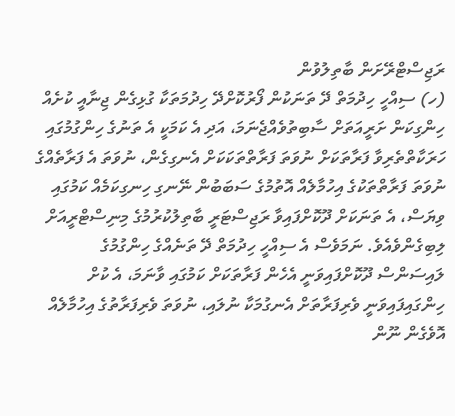ރަޖިސްޓްރޭށަން ބާތިލުވުން
(ހ) ސިއްހީ ހިދުމަތް ދޭ ތަނަކުން ފޯރުކޮށްދޭ ހިދުމަތަކާ ގުޅިގެން ޖިނާއީ ކުށެއް ހިންގިކަން ށަރީއަތަށް ސާބިތުވެއްޖެނަމަ، އަދި އެ ކަމަކީ އެ ތަނުގެ ހިންގުމުގައި ހަރަކާތްތެރިވާ ފަރާތަކަށް ނުވަތަ ފަރާތްތަކަކަށް އެނގިގެން، ނުވަތަ އެ ފަރާތެއްގެ  ނުވަތަ ފަރާތްތަކުގެ އިހުމާލެއް އޮތުމުގެ ސަބަބުން ނޭނގި ހިނގިކަމެއް ކަމުގައި ވިޔަސް، އެ ތަނަކަށް ދޫކޮށްފައިވާ ރަޖިސްޓަރީ ބާތިލުކުރުމުގެ މިނިސްޓްރީއަށް ލިބިގެންވެއެވެ. ނަމަވެސް އެ ސިއްހީ ހިދުމަތް ދޭ ތަނެއްގެ ހިންގުމުގެ ލައިސަންސް ދޫކޮށްފައިވަނީ އެހެން ފަރާތަކަށް ކަމުގައި ވާނަމަ، އެ ކުށް ހިންގައިފައިވަނީ ވެރިފަރާތަށް އެނގުމަކާ ނުލައި، ނުވަތަ ވެރިފަރާތުގެ އިހުމާލެއް އޮވެގެން ނޫން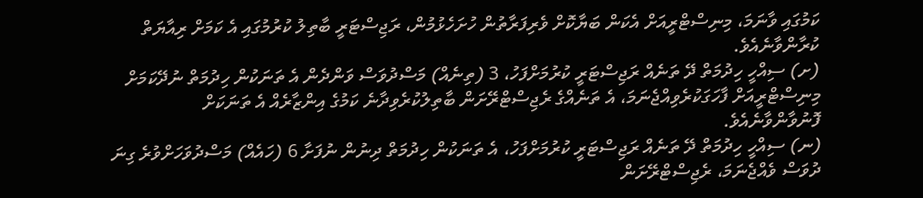ކަމުގައި ވާނަމަ، މިނިސްޓްރީއަށް އެކަން ބަޔާކޮށް ވެރިފަރާތުން ހުށަހެޅުމުން، ރަޖިސްޓަރީ ބާތިލު ކުރުމުގައި އެ ކަމަށް ރިއާޔަތް ކުރާންވާނެއެވެ.
(ށ) ސިއްހީ ހިދުމަތް ދޭ ތަނެއް ރަޖިސްޓަރީ ކުރުމަށްފަހު، 3 (ތިނެއް) މަސްދުވަސް ވަންދެން އެ ތަނަކުން ހިދުމަތް ނުދޭކަމަށް މިނިސްޓްރީއަށް ފާހަގަކުރެވިއްޖެނަމަ، އެ ތަނެއްގެ ރެޖިސްޓްރޭށަން ބާތިލުކުރެވިދާނެ ކަމުގެ އިންޒާރެއް އެ ތަނަކަށް ފޮނުވާންވާނެއެވެ.
(ނ) ސިއްހީ ހިދުމަތް ދޭ ތަނެއް ރަޖިސްޓަރީ ކުރުމަށްފަހު، އެ ތަނަކުން ހިދުމަތް ދިނުން ނުފަށާ 6 (ހައެއް) މަސްދުވަހަށްވުރެ ގިނަ ދުވަސް ވެއްޖެނަމަ، ރެޖިސްޓްރޭށަން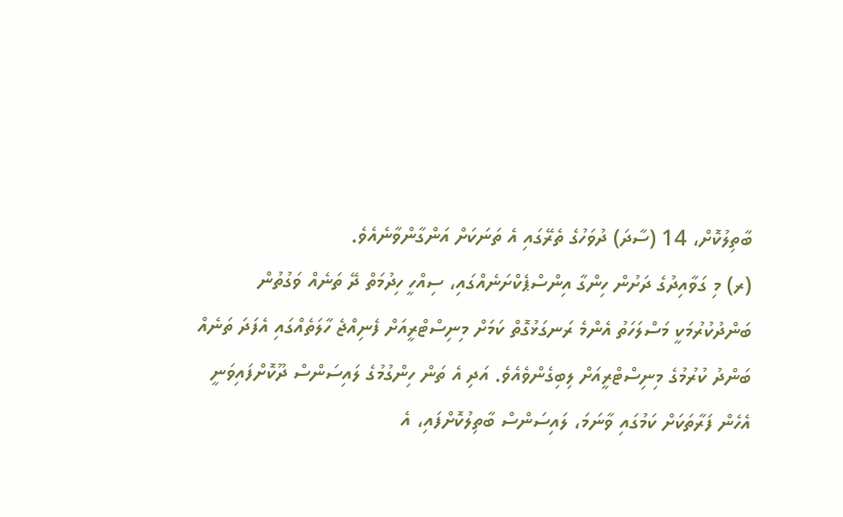ބާތިލުކޮށް، 14 (ސާދަ) ދުވަހުގެ ތެރޭގައި އެ ތަނަކަށް އަންގާންވާނެއެވެ.
(ރ) މި ގަވާއިދުގެ ދަށުން ހިންގާ އިންސްޕެކްށަނެއްގައި، ސިއްހީ ހިދުމަތް ދޭ ތަނެއް ވަގުތުން ބަންދުކުރުމަކީ މަސްލަހަތު އެންމެ ރަނގަޅުގޮތް ކަމަށް މިނިސްޓްރީއަށް ފެނިއްޖެ ހާލަތެއްގައި އެފަދަ ތަނެއް ބަންދު ކުރުމުގެ މިނިސްޓްރީއަށް ލިބިގެންވެއެވެ. އަދި އެ ތަން ހިންގުމުގެ ލައިސަންސް ދޫކޮށްފައިވަނީ އެހެން ފަރާތަކަށް ކަމުގައި ވާނަމަ، ލައިސަންސް ބާތިލުކޮށްފައި، އެ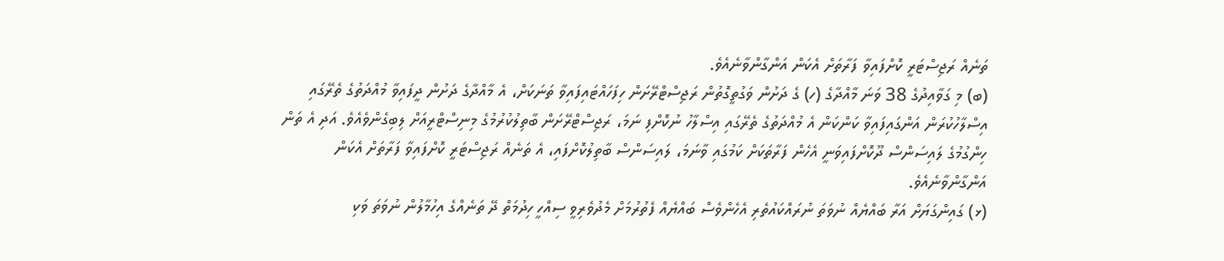ތަނެއް ރަޖިސްޓަރީ ކޮށްފައިވާ ފަރާތަށް އެކަން އަންގާންވާނެއެވެ.
(ބ) މި ގަވާއިދުގެ 38 ވަނަ މާއްދާގެ (ހ) ގެ ދަށުން ވަގުތީގޮތުން ރަޖިސްޓްރޭށަން ހިފަހައްޓައިފައިވާ ތަނަކަށް، އެ މާއްދާގެ ދަށުން ދީފައިވާ މުއްދަތުގެ ތެރޭގައި އިސްލާހުކުރަން އަންގައިފައިވާ ކަންކަން އެ މުއްދަތުގެ ތެރޭގައި އިސްލާހު ނުކޮށްފި ނަމަ، ރަޖިސްޓްރޭށަން ބާތިލުކުރުމުގެ މިނިސްޓްރީއަށް ލިބިގެންވެއެވެ. އަދި އެ ތަން ހިންގުމުގެ ލައިސަންސް ދޫކޮށްފައިވަނީ އެހެން ފަރާތަކަށް ކަމުގައި ވާނަމަ، ލައިސަންސް ބާތިލުކޮށްފައި، އެ ތަނެއް ރަޖިސްޓަރީ ކޮށްފައިވާ ފަރާތަށް އެކަން އަންގާންވާނެއެވެ.
(ޅ) ގައިންގަޔަށް އަރާ ބައްޔެއް ނުވަތަ ނުރައްކައުތެރި އެހެންވެސް ބައްޔެއް ފެތުރުމަށް މެދުވެރިވީ ސިއްހީ ހިދުމަތް ދޭ ތަނެއްގެ އިހުމާލުން ނުވަތަ ވަކި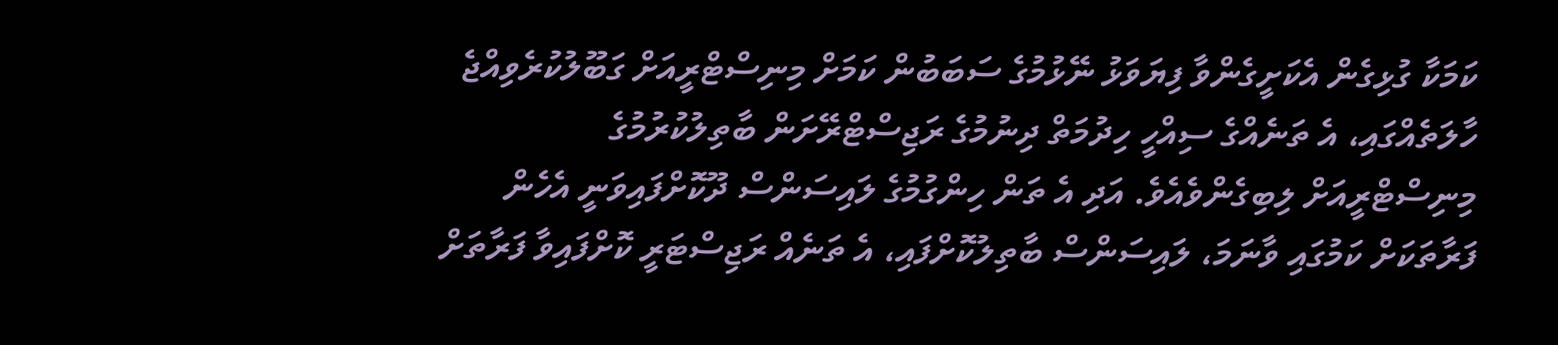ކަމަކާ ގުޅިގެން އެކަށީގެންވާ ފިޔަވަޅު ނޭޅުމުގެ ސަބަބުން ކަމަށް މިނިސްޓްރީއަށް ގަބޫލުކުރެވިއްޖެ ހާލަތެއްގައި، އެ ތަނެއްގެ ސިއްހީ ހިދުމަތް ދިނުމުގެ ރަޖިސްޓްރޭށަން ބާތިލުކުރުމުގެ މިނިސްޓްރީއަށް ލިބިގެންވެއެވެ. އަދި އެ ތަން ހިންގުމުގެ ލައިސަންސް ދޫކޮށްފައިވަނީ އެހެން ފަރާތަކަށް ކަމުގައި ވާނަމަ، ލައިސަންސް ބާތިލުކޮށްފައި، އެ ތަނެއް ރަޖިސްޓަރީ ކޮށްފައިވާ ފަރާތަށް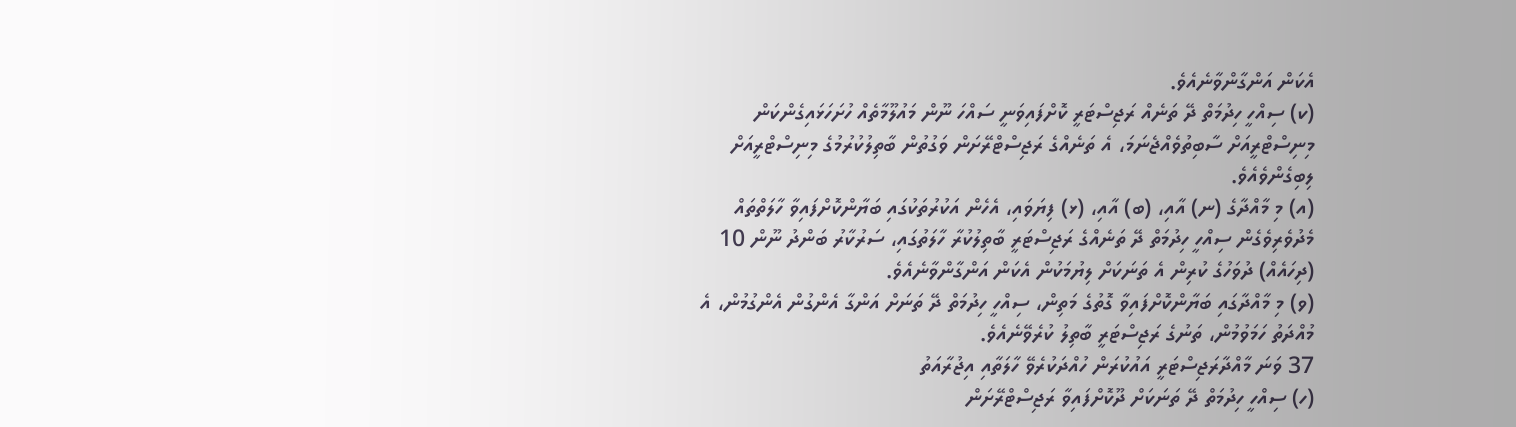އެކަން އަންގާންވާނެއެވެ.
(ކ) ސިއްހީ ހިދުމަތް ދޭ ތަނެއް ރަޖިސްޓަރީ ކޮށްފައިވަނީ ސައްހަ ނޫން މައުލޫމާތެއް ހުށަހަޅައިގެންކަން މިނިސްޓްރީއަށް ސާބިތުވެއްޖެނަމަ، އެ ތަނެއްގެ ރަޖިސްޓްރޭށަން ވަގުތުން ބާތިލުކުރުމުގެ މިނިސްޓްރީއަށް ލިބިގެންވެއެވެ.
(އ) މި މާއްދާގެ (ނ) އާއި، (ބ) އާއި، (ޅ) ފިޔަވައި، އެހެން އަކުރުތަކުގައި ބަޔާންކޮށްފައިވާ ހާލަތްތައް މެދުވެރިވެގެން ސިއްހީ ހިދުމަތް ދޭ ތަނެއްގެ ރަޖިސްޓަރީ ބާތިލުކުރާ ހާލަތުގައި، ސަރުކާރު ބަންދު ނޫން 10 (ދިހައެއް) ދުވަހުގެ ކުރިން އެ ތަނަކަށް ލިޔުމަކުން އެކަން އަންގާންވާނެއެވެ.
(ވ) މި މާއްދާގައި ބަޔާންކޮށްފައިވާ ގޮތުގެ މަތިން، ސިއްހީ ހިދުމަތް ދޭ ތަނަށް އަންގާ އެންގުން އެންގުމުން، އެ މުއްދަތު ހަމަވުމުން، ތަނުގެ ރަޖިސްޓަރީ ބާތިލު ކުރެވޭނެއެވެ.
37 ވަނަ މާއްދާރަޖިސްޓަރީ އައުކުރަން ހުއްދަކުރެވޭ ހާލަތާއި އިޖުރާއަތު
(ހ) ސިއްހީ ހިދުމަތް ދޭ ތަނަކަށް ދޫކޮށްފައިވާ ރަޖިސްޓްރޭށަން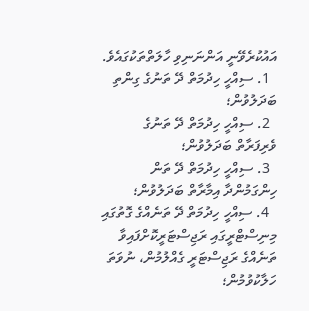އައުކުރެވޭނީ އަންނަނިވި ހާލަތްތަކުގައެވެ.
  1. ސިއްހީ ހިދުމަތް ދޭ ތަނުގެ ގިންތި ބަދަލުވުން؛
  2. ސިއްހީ ހިދުމަތް ދޭ ތަނުގެ ވެރިފަރާތް ބަދަލުވުން؛
  3. ސިއްހީ ހިދުމަތް ދޭ ތަން ހިންގަމުންދާ އިމާރާތް ބަދަލުވުން؛
  4. ސިއްހީ ހިދުމަތް ދޭ ތަނެއްގެ ގޮތުގައި މިނިސްޓްރީގައި ރަޖިސްޓަރީކޮށްފައިވާ ތަނެއްގެ ރަޖިސްޓަރީ ގެއްލުމުން، ނުވަތަ ހަލާކުވުމުން؛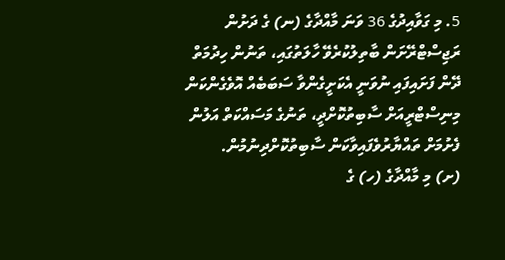5. މި ގަވާއިދުގެ 36 ވަނަ މާއްދާގެ (ނ) ގެ ދަށުން ރަޖިސްޓްރޭށަން ބާތިލުކުރެވޭ ހާލަތުގައި، ތަނުން ހިދުމަތް ދޭން ފަށައިފައި ނުވަނީ އެކަށީގެންވާ ސަބަބެއް އޮވެގެންކަން މިނިސްޓްރީއަށް ސާބިތުކޮށްދީ، ތަނުގެ މަސައްކަތް އަލުން ފެށުމަށް ތައްޔާރުވެފައިވާކަން ސާބިތުކޮށްދިނުމުން.
(ށ) މި މާއްދާގެ (ހ) ގެ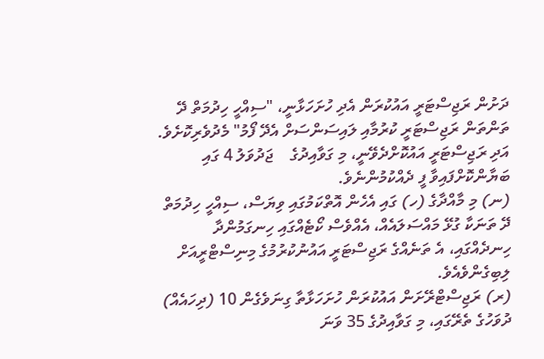ދަށުން ރަޖިސްޓަރީ އައުކުރަން އެދި ހުށަހަޅާނީ، "ސިއްހީ ހިދުމަތް ދޭ ތަންތަން ރަޖިސްޓަރީ ކުރުމާއި ލައިސަންސަށް އެދޭ ފޯމު" މެދުވެރިކޮށެވެ. އަދި ރަޖިސްޓަރީ އައުކޮށްދެވޭނީ، މި ގަވާއިދުގެ    ޖަދުވަލު 4 ގައި ބަޔާންކޮށްފައިވާ ފީ ދެއްކުމުންނެވެ.
(ނ) މި މާއްދާގެ (ހ) ގައި އެހެން އޮތްކަމުގައި ވިޔަސް، ސިއްހީ ހިދުމަތް ދޭ ތަނަކާ ގުޅޭ މައްސަލައެއް، އެއްވެސް ކޯޓެއްގައި ހިނގަމުންދާ ހިނދެއްގައި، އެ ތަނެއްގެ ރަޖިސްޓަރީ އައުނުކުރުމުގެ މިނިސްޓްރީއަށް ލިބިގެންވެއެވެ.
(ރ) ރަޖިސްޓްރޭށަން އައުކުރަން ހުށަހަޅާތާ ގިނަވެގެން 10 (ދިހައެއް) ދުވަހުގެ ތެރޭގައި، މި ގަވާއިދުގެ 35 ވަނަ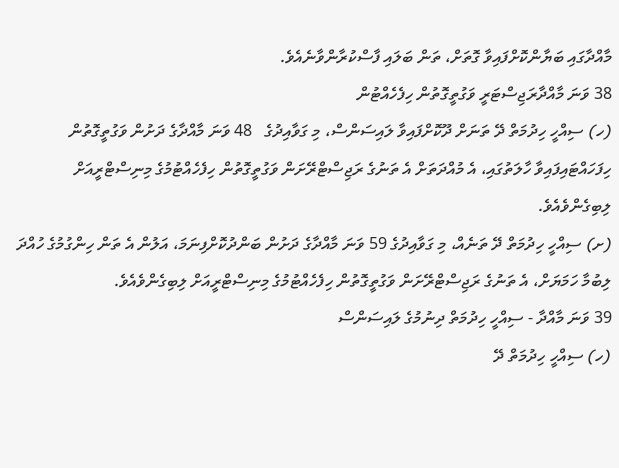މާއްދާގައި ބަޔާންކޮށްފައިވާ ގޮތަށް، ތަން ބަލައި ފާސްކުރާންވާނެއެވެ.
38 ވަނަ މާއްދާރަޖިސްޓަރީ ވަގުތީގޮތުން ހިފެހެއްޓުން
(ހ) ސިއްހީ ހިދުމަތް ދޭ ތަނަށް ދޫކޮށްފައިވާ ލައިސަންސް، މި ގަވާއިދުގެ   48 ވަނަ މާއްދާގެ ދަށުން ވަގުތީގޮތުން ހިފަހައްޓައިފައިވާ ހާލަތުގައި، އެ މުއްދަތަށް އެ ތަނުގެ ރަޖިސްޓްރޭށަން ވަގުތީގޮތުން ހިފެހެއްޓުމުގެ މިނިސްޓްރީއަށް ލިބިގެންވެއެވެ.
(ށ) ސިއްހީ ހިދުމަތް ދޭ ތަނެއް، މި ގަވާއިދުގެ 59 ވަނަ މާއްދާގެ ދަށުން ބަންދުކޮށްފިނަމަ، އަލުން އެ ތަން ހިންގުމުގެ ހުއްދަ ލިބުމާ ހަމަޔަށް، އެ ތަނުގެ ރަޖިސްޓްރޭށަން ވަގުތީގޮތުން ހިފެހެއްޓުމުގެ މިނިސްޓްރީއަށް ލިބިގެންވެއެވެ.
39 ވަނަ މާއްދާ - ސިއްހީ ހިދުމަތް ދިނުމުގެ ލައިސަންސް
(ހ) ސިއްހީ ހިދުމަތް ދޭ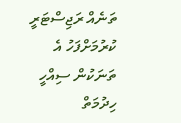ތަނެއް ރަޖިސްޓަރީ ކުރުމަށްފަހު އެ ތަނަކުން ސިއްހީ ހިދުމަތް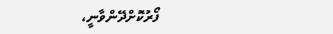ފޯރުކޮށްދޭންވާނީ،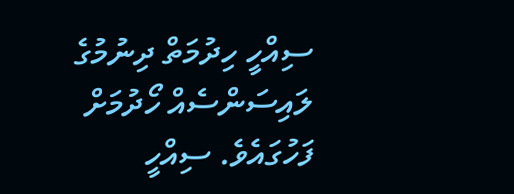ސިއްހީ ހިދުމަތް ދިނުމުގެ ލައިސަންސެއް ހޯދުމަށް ފަހުގައެވެ. ސިއްހީ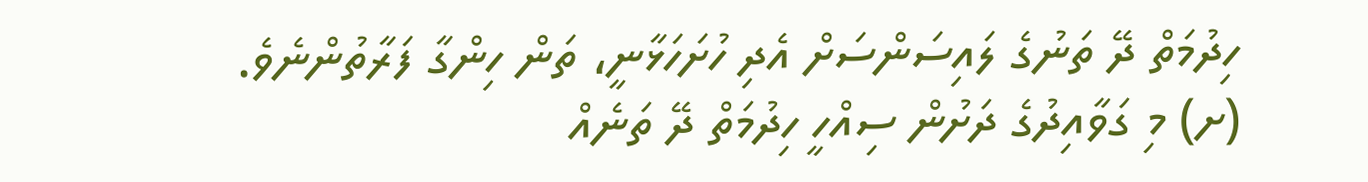ހިދުމަތް ދޭ ތަނުގެ ލައިސަންސަށް އެދި ހުށަހަޅާނީ، ތަން ހިންގާ ފަރާތުންނެވެ.
(ށ) މި ގަވާއިދުގެ ދަށުން ސިއްހީ ހިދުމަތް ދޭ ތަނެއް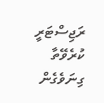ރަޖިސްޓަރީ ކުރެވޭތާ ގިނަވެގެން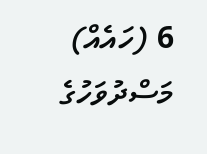6 (ހައެއް) މަސްދުވަހުގެ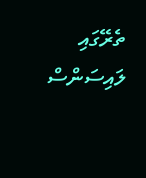ތެރޭގައި ލައިސަންސް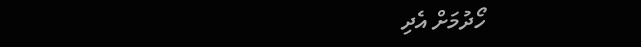ހޯދުމަށް އެދި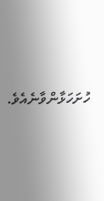ހުށަހަޅާންވާނެއެވެ.